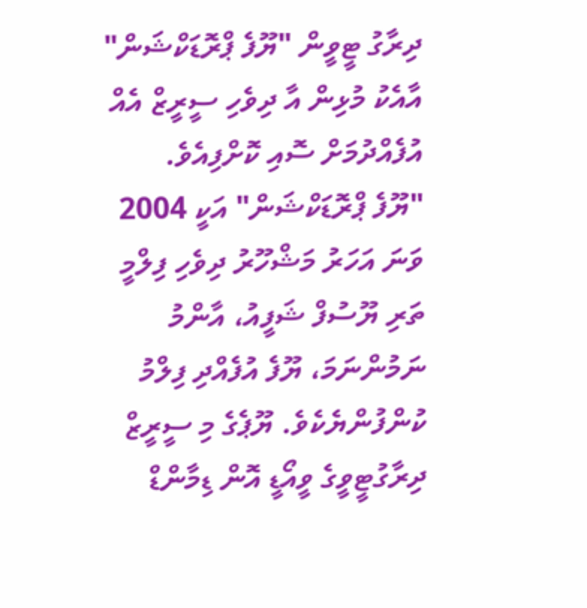ދިރާގު ޓީވީން "ޔޫފެ ޕްރޮޑަކްޝަން" އާއެކު މުޅިން އާ ދިވެހި ސީރީޒް އެއް އުފެއްދުމަށް ސޮއި ކޮށްފިއެވެ.
"ޔޫފެ ޕްރޮޑަކްޝަން" އަކީ 2004 ވަނަ އަހަރު މަޝްހޫރު ދިވެހި ފިލްމީ ތަރި ޔޫސުފް ޝަފީއު، އާންމު ނަމުންނަމަ، ޔޫފެ އުފެއްދި ފިލްމު ކުންފުންޔެކެވެ. ޔޫޕެގެ މި ސީރީޒް ދިރާގުޓީވީގެ ވީއޯޑީ އޮން ޑިމާންޑް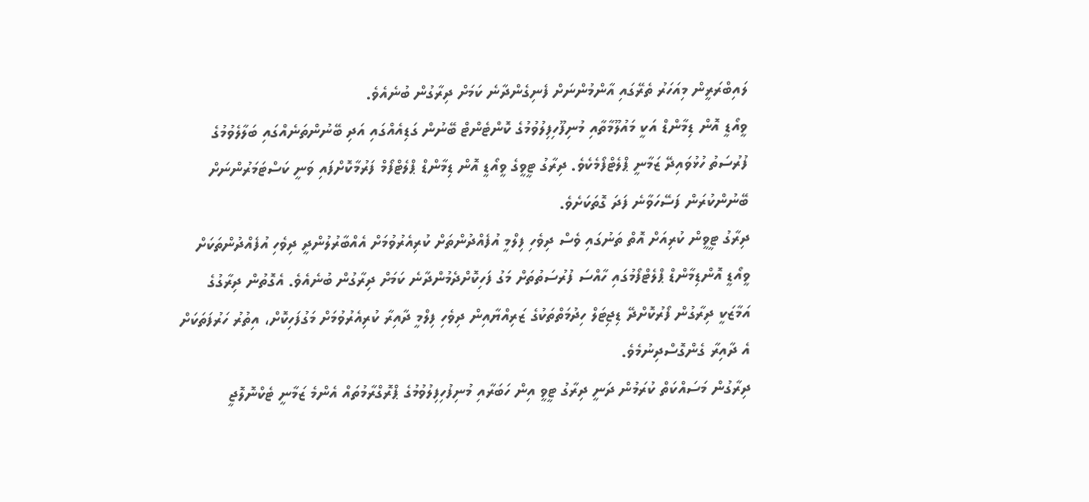ލައިބްރަރީން މިއަހަރު ތެރޭގައި އާންމުންނަށް ފެނިގެންދާނެ ކަމަށް ދިރާގުން ބުނެއެވެ.
ވީއޯޑީ އޮން ޑިމާންޑް އަކީ މައުލޫމާތާއި މުނިފޫހިފިލުވުމުގެ ކޮންޓެންޓް ބޭނުން ގަޑިއެއްގައި އަދި ބޭނުންތަނެއްގައި ބަލާލެވުމުގެ ފުރުސަތު ހުޅުވައިދޭ ޒަމާނީ ޕްލެޓްފޯމެކެވެ. ދިރާގު ޓީވީގެ ވީއޯޑީ އޮން ޑިމާންޑް ޕްލެޓްފޯމް ފަރުމާކޮށްފައި ވަނީ ކަސްޓަމަރުންނަށް ބޭނުންކުރަން ފަސޭހަވާނެ ފަދަ ގޮތަކަށެވެ.
ދިރާގު ޓީވީން ކުރިއަށް އޮތް ތަނުގައި ވެސް ދިވެހި ފިލްމީ އުފެއްދުންތަށް ކުރިއެރުވުމަށް އެއްބާރުލުންދީ ދިވެހި އުފެއްދުންތަކަށް ވީއޯޑީ އޮންޑިމާންޑް ޕްލެޓްފޯމުގައި ހާއްސަ ފުރުސަތުތަށް މަގު ފަހިކޮށްދެމުންދާނެ ކަމަށް ދިރާގުން ބުނެއެވެ. އެގޮތުން ދިރާގުގެ އަމާޒަކީ ދިރާގުން ފޯރުކޮށްދޭ ޑިޖިޓަލް ހިދުމަތްތަކުގެ ޒަރިއްޔާއިން ދިވެހި ފިލްމީ ދާއިރާ ކުރިއެރުވުމަށް މަގުފަހިކޮށް، އިތުރު ހަރުފަތަކަށް އެ ދާއިރާ ގެންގޮސްދިނުމެވެ.
ދިރާގުން މަސައްކަތް ކުރަމުން ދަނީ ދިރާގު ޓީވީ އިން ހަބަރާއި މުނިފުހިފިލުވުމުގެ ޕްރޮގްރާމުތައް އެންމެ ޒަމާނީ ޓެކްނޮލޮޖީ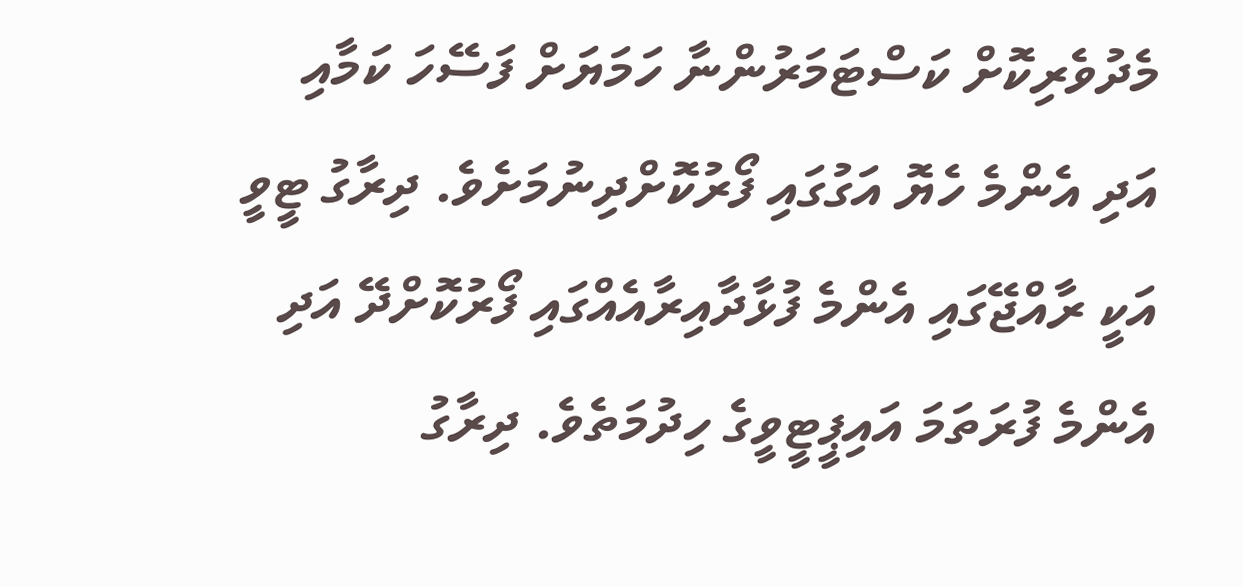މެދުވެރިކޮށް ކަސްޓަމަރުންނާ ހަމަޔަށް ފަސޭހަ ކަމާއި އަދި އެންމެ ހެޔޮ އަގުގައި ފޯރުކޮށްދިނުމަށެވެ. ދިރާގު ޓީވީ އަކީ ރާއްޖޭގައި އެންމެ ފުޅާދާއިރާއެއްގައި ފޯރުކޮށްދޭ އަދި އެންމެ ފުރަތަމަ އައިޕީޓީވީގެ ހިދުމަތެވެ. ދިރާގު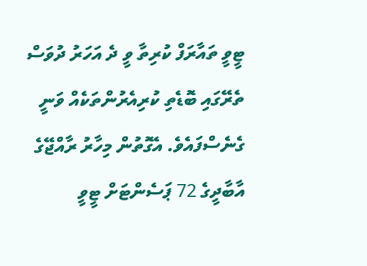ޓީވީ ތައާރަފް ކުރިތާ ވީ ދެ އަހަރު ދުވަސް ތެރޭގައި ބޮޑެތި ކުރިއެރުންތަކެއް ވަނީ ގެނެސްފައެވެ. އެގޮތުން މިހާރު ރާއްޖޭގެ އާބާދީގެ 72 ޕަސެންޓަށް ޓީވީ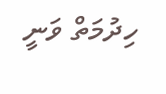ހިދުމަތް ވަނީ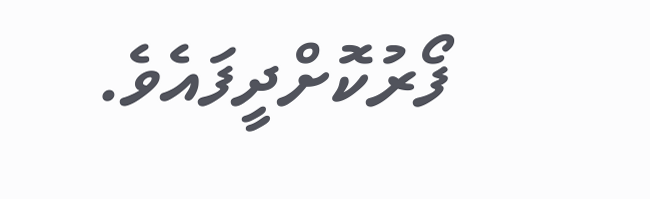ފޯރުކޮށްދީފައެވެ.